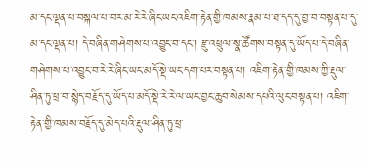མ་དང་ལྡན་པ་བསྐལ་པ་བར་མ་རེ་རེ་ཞིང་ཡང་འཇིག་རྟེན་གྱི་ཁམས་རྣམ་པ་ཐ་དད་དུ་བྱ་བ་བསྟན་པ་དུ་མ་དང་ལྡན་པ། དེ་བཞིན་གཤེགས་པ་འབྱུང་བ་དང་། རྫུ་འཕྲུལ་སྣ་ཚོགས་བསྟན་དུ་ཡོད་པ་དེ་བཞིན་གཤེགས་པ་འབྱུང་བ་རེ་རེ་ཞིང་ཡང་མདོ་སྡེ་ཡང་དག་པར་བསྟན་པ། འཇིག་རྟེན་གྱི་ཁམས་ཀྱི་རྡུལ་ཤིན་ཏུ་ཕྲ་བ་སྙེད་བརྗོད་དུ་ཡོད་པ་མདོ་སྡེ་རེ་རེ་ལ་ཡང་བྱང་ཆུབ་སེམས་དཔའི་ལུང་བསྟན་པ། འཇིག་རྟེན་གྱི་ཁམས་བརྗོད་དུ་མེད་པའི་རྡུལ་ཤིན་ཏུ་ཕྲ་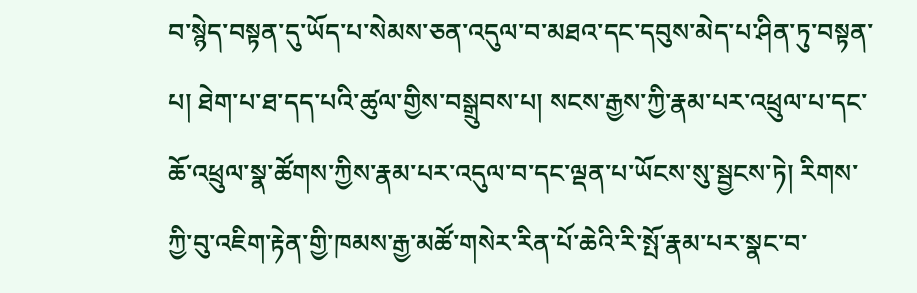བ་སྙེད་བསྟན་དུ་ཡོད་པ་སེམས་ཅན་འདུལ་བ་མཐའ་དང་དབུས་མེད་པ་ཤིན་ཏུ་བསྟན་པ། ཐེག་པ་ཐ་དད་པའི་ཚུལ་གྱིས་བསྒྲུབས་པ། སངས་རྒྱས་ཀྱི་རྣམ་པར་འཕྲུལ་པ་དང་ཆོ་འཕྲུལ་སྣ་ཚོགས་ཀྱིས་རྣམ་པར་འདུལ་བ་དང་ལྡན་པ་ཡོངས་སུ་སྦྱངས་ཏེ། རིགས་ཀྱི་བུ་འཇིག་རྟེན་གྱི་ཁམས་རྒྱ་མཚོ་གསེར་རིན་པོ་ཆེའི་རི་སྤོ་རྣམ་པར་སྣང་བ་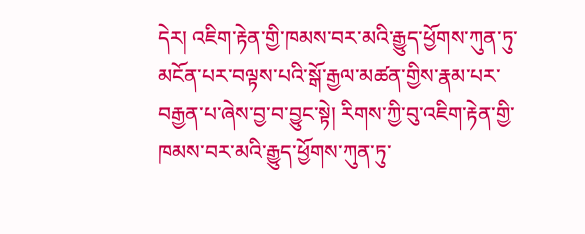དེར། འཇིག་རྟེན་གྱི་ཁམས་བར་མའི་རྒྱུད་ཕྱོགས་ཀུན་ཏུ་མངོན་པར་བལྟས་པའི་སྒོ་རྒྱལ་མཚན་གྱིས་རྣམ་པར་བརྒྱན་པ་ཞེས་བྱ་བ་བྱུང་སྟེ། རིགས་ཀྱི་བུ་འཇིག་རྟེན་གྱི་ཁམས་བར་མའི་རྒྱུད་ཕྱོགས་ཀུན་ཏུ་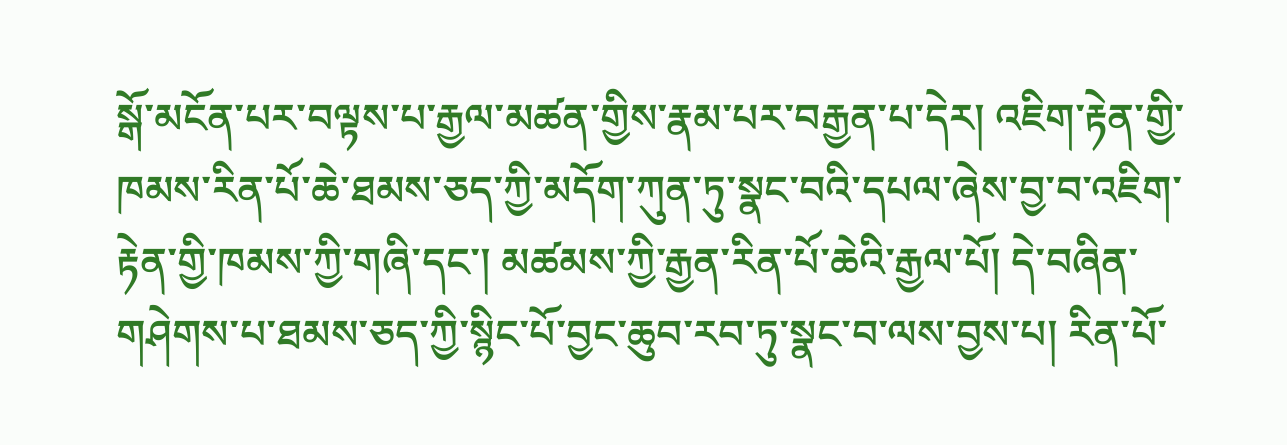སྒོ་མངོན་པར་བལྟས་པ་རྒྱལ་མཚན་གྱིས་རྣམ་པར་བརྒྱན་པ་དེར། འཇིག་རྟེན་གྱི་ཁམས་རིན་པོ་ཆེ་ཐམས་ཅད་ཀྱི་མདོག་ཀུན་ཏུ་སྣང་བའི་དཔལ་ཞེས་བྱ་བ་འཇིག་རྟེན་གྱི་ཁམས་ཀྱི་གཞི་དང་། མཚམས་ཀྱི་རྒྱན་རིན་པོ་ཆེའི་རྒྱལ་པོ། དེ་བཞིན་གཤེགས་པ་ཐམས་ཅད་ཀྱི་སྙིང་པོ་བྱང་ཆུབ་རབ་ཏུ་སྣང་བ་ལས་བྱས་པ། རིན་པོ་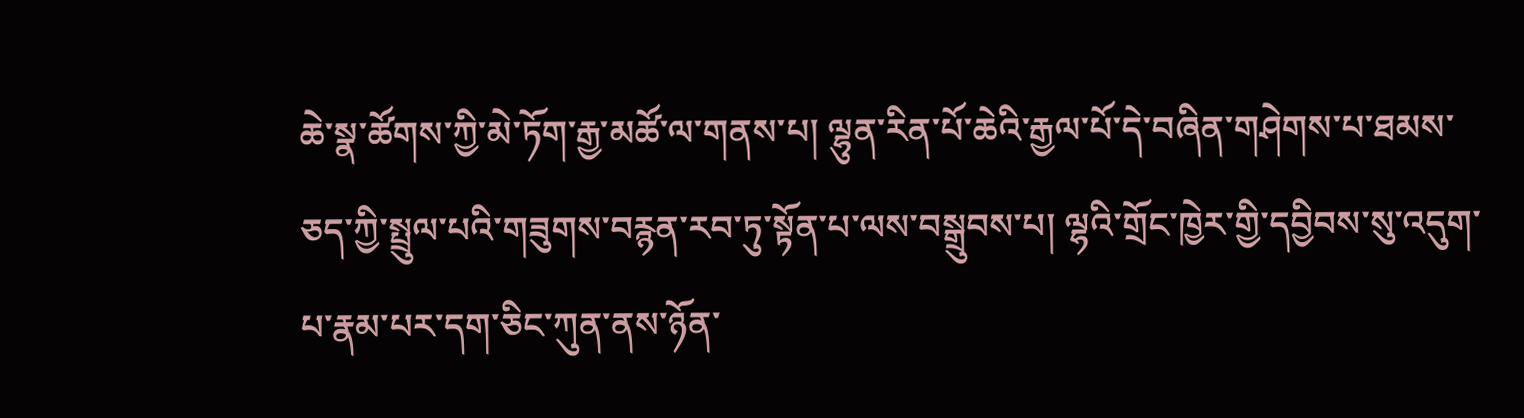ཆེ་སྣ་ཚོགས་ཀྱི་མེ་ཏོག་རྒྱ་མཚོ་ལ་གནས་པ། ལྷུན་རིན་པོ་ཆེའི་རྒྱལ་པོ་དེ་བཞིན་གཤེགས་པ་ཐམས་ཅད་ཀྱི་སྤྲུལ་པའི་གཟུགས་བརྙན་རབ་ཏུ་སྟོན་པ་ལས་བསྒྲུབས་པ། ལྷའི་གྲོང་ཁྱེར་གྱི་དབྱིབས་སུ་འདུག་པ་རྣམ་པར་དག་ཅིང་ཀུན་ནས་ཉོན་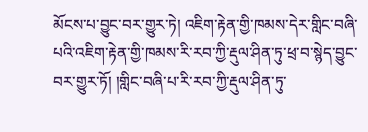མོངས་པ་བྱུང་བར་གྱུར་ཏེ། འཇིག་རྟེན་གྱི་ཁམས་དེར་གླིང་བཞི་པའི་འཇིག་རྟེན་གྱི་ཁམས་རི་རབ་ཀྱི་རྡུལ་ཤིན་ཏུ་ཕྲ་བ་སྙེད་བྱུང་བར་གྱུར་ཏོ། །གླིང་བཞི་པ་རི་རབ་ཀྱི་རྡུལ་ཤིན་ཏུ་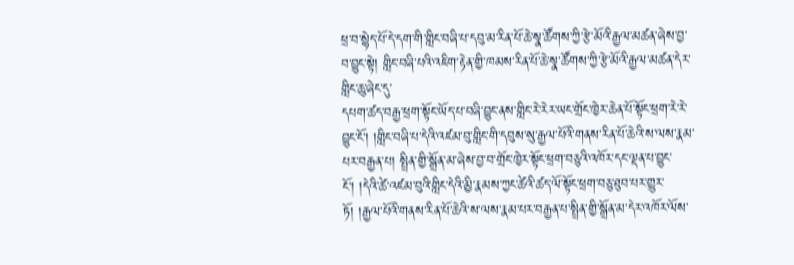ཕྲ་བ་སྙེད་པོ་དེ་དག་གི་གླིང་བཞི་པ་དབུ་མ་རིན་པོ་ཆེ་སྣ་ཚོགས་ཀྱི་རྩེ་མོའི་རྒྱལ་མཚན་ཞེས་བྱ་བ་བྱུང་སྟེ། གླིང་བཞི་པའི་འཇིག་རྟེན་གྱི་ཁམས་རིན་པོ་ཆེ་སྣ་ཚོགས་ཀྱི་རྩེ་མོའི་རྒྱལ་མཚན་དེར་གླིང་ཆུ་ཞེང་དུ་
དཔག་ཚད་བརྒྱ་ཕྲག་སྟོང་ཡོད་པ་བཞི་བྱུང་ནས་གླིང་རེ་རེར་ཡང་གྲོང་ཁྱེར་ཆེན་པོ་སྟོང་ཕྲག་རེ་རེ་བྱུང་ངོ་། །གླིང་བཞི་པ་དེའི་འཛམ་བུ་གླིང་གི་དབུས་སུ་རྒྱལ་པོའི་གནས་རིན་པོ་ཆེའི་ས་ལས་རྣམ་པར་བརྒྱན་པ། སྤྲིན་གྱི་སྒྲོན་མ་ཞེས་བྱ་བ་གྲོང་ཁྱེར་སྟོང་ཕྲག་བཅུའི་འཁོར་དང་ལྡན་པ་བྱུང་ངོ་། །དེའི་ཚེ་འཛམ་བུའི་གླིང་དེའི་མྱི་རྣམས་ཀྱང་ཚེའི་ཚད་ལོ་སྟོང་ཕྲག་བཅུ་ཐུབ་པར་གྱུར་ཏོ། །རྒྱལ་པོའི་གནས་རིན་པོ་ཆེའི་ས་ལས་རྣམ་པར་བརྒྱན་པ་སྤྲིན་གྱི་སྒྲོན་མ་དེར་འཁོར་ལོས་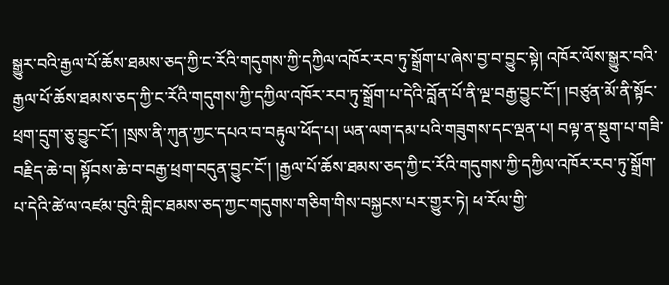སྒྱུར་བའི་རྒྱལ་པོ་ཆོས་ཐམས་ཅད་ཀྱི་ང་རོའི་གདུགས་ཀྱི་དཀྱིལ་འཁོར་རབ་ཏུ་སྒྲོག་པ་ཞེས་བྱ་བ་བྱུང་སྟེ། འཁོར་ལོས་སྒྱུར་བའི་རྒྱལ་པོ་ཆོས་ཐམས་ཅད་ཀྱི་ང་རོའི་གདུགས་ཀྱི་དཀྱིལ་འཁོར་རབ་ཏུ་སྒྲོག་པ་དེའི་བློན་པོ་ནི་ལྔ་བརྒྱ་བྱུང་ངོ་། །བཙུན་མོ་ནི་སྟོང་ཕྲག་དྲུག་ཅུ་བྱུང་ངོ་། །སྲས་ནི་ཀུན་ཀྱང་དཔའ་བ་བརྟུལ་ཕོད་པ། ཡན་ལག་དམ་པའི་གཟུགས་དང་ལྡན་པ། བལྟ་ན་སྡུག་པ་གཟི་བརྗིད་ཆེ་བ། སྟོབས་ཆེ་བ་བརྒྱ་ཕྲག་བདུན་བྱུང་ངོ་། །རྒྱལ་པོ་ཆོས་ཐམས་ཅད་ཀྱི་ང་རོའི་གདུགས་ཀྱི་དཀྱིལ་འཁོར་རབ་ཏུ་སྒྲོག་པ་དེའི་ཚེ་ལ་འཛམ་བུའི་གླིང་ཐམས་ཅད་ཀྱང་གདུགས་གཅིག་གིས་བསྐྱངས་པར་གྱུར་ཏེ། ཕ་རོལ་གྱི་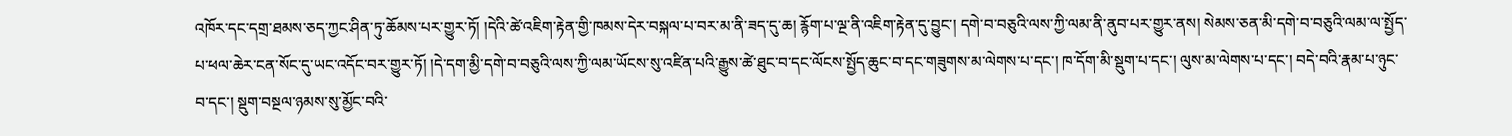འཁོར་དང་དགྲ་ཐམས་ཅད་ཀྱང་ཤིན་ཏུ་ཆོམས་པར་གྱུར་ཏོ། །དེའི་ཚེ་འཇིག་རྟེན་གྱི་ཁམས་དེར་བསྐལ་པ་བར་མ་ནི་ཟད་དུ་ཆ། རྙོག་པ་ལྔ་ནི་འཇིག་རྟེན་དུ་བྱུང་། དགེ་བ་བཅུའི་ལས་ཀྱི་ལམ་ནི་ནུབ་པར་གྱུར་ནས། སེམས་ཅན་མི་དགེ་བ་བཅུའི་ལམ་ལ་སྤྱོད་པ་ཕལ་ཆེར་ངན་སོང་དུ་ཡང་འདོང་བར་གྱུར་ཏོ། །དེ་དག་མྱི་དགེ་བ་བཅུའི་ལས་ཀྱི་ལམ་ཡོངས་སུ་འཛིན་པའི་རྒྱུས་ཚེ་ཐུང་བ་དང་ལོངས་སྤྱོད་ཆུང་བ་དང་གཟུགས་མ་ལེགས་པ་དང་། ཁ་དོག་མི་སྡུག་པ་དང་། ལུས་མ་ལེགས་པ་དང་། བདེ་བའི་རྣམ་པ་ཉུང་བ་དང་། སྡུག་བསྔལ་ཉམས་སུ་མྱོང་བའི་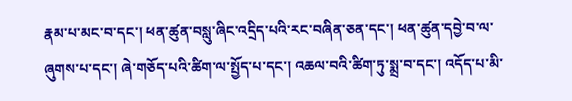རྣམ་པ་མང་བ་དང་། ཕན་ཚུན་བསླུ་ཞིང་འདྲིད་པའི་རང་བཞིན་ཅན་དང་། ཕན་ཚུན་དབྱེ་བ་ལ་ཞུགས་པ་དང་། ཞེ་གཅོད་པའི་ཚིག་ལ་སྤྱོད་པ་དང་། འཆལ་བའི་ཚིག་ཏུ་སྨྲ་བ་དང་། འདོད་པ་མི་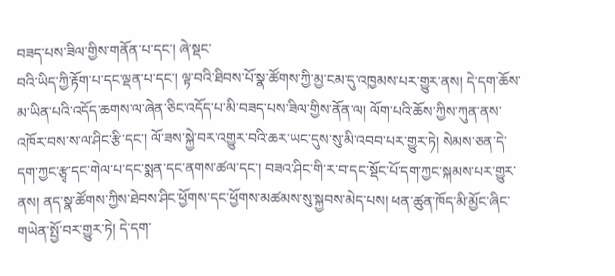བཟད་པས་ཟིལ་གྱིས་གནོན་པ་དང་། ཞེ་སྡང་
བའི་ཡིད་ཀྱི་རྟོག་པ་དང་ལྡན་པ་དང་། ལྟ་བའི་ཐིབས་པོ་སྣ་ཚོགས་ཀྱི་མྱ་ངམ་དུ་འཁྱམས་པར་གྱུར་ནས། དེ་དག་ཆོས་མ་ཡིན་པའི་འདོད་ཆགས་ལ་ཞེན་ཅིང་འདོད་པ་མི་བཟད་པས་ཟིལ་གྱིས་ནོན་ལ། ལོག་པའི་ཆོས་ཀྱིས་ཀུན་ནས་འཁོར་བས་ས་ལ་ཤིང་རྩི་དང་། ལོ་ཟས་སྐྱེ་བར་འགྱུར་བའི་ཆར་ཡང་དུས་སུ་མི་འབབ་པར་གྱུར་ཏེ། སེམས་ཅན་དེ་དག་ཀྱང་རྩྭ་དང་གེལ་པ་དང་སྨན་དང་ནགས་ཚལ་དང་། བཟའ་ཤིང་གི་ར་བ་དང་སྡོང་པོ་དག་ཀྱང་སྐམས་པར་གྱུར་ནས། ནད་སྣ་ཚོགས་ཀྱིས་ཐེབས་ཤིང་ཕྱོགས་དང་ཕྱོགས་མཚམས་སུ་སྐྱབས་མེད་པས། ཕན་ཚུན་ཁོད་མི་མྱོང་ཞིང་གཡེན་སྤྱོ་བར་གྱུར་ཏེ། དེ་དག་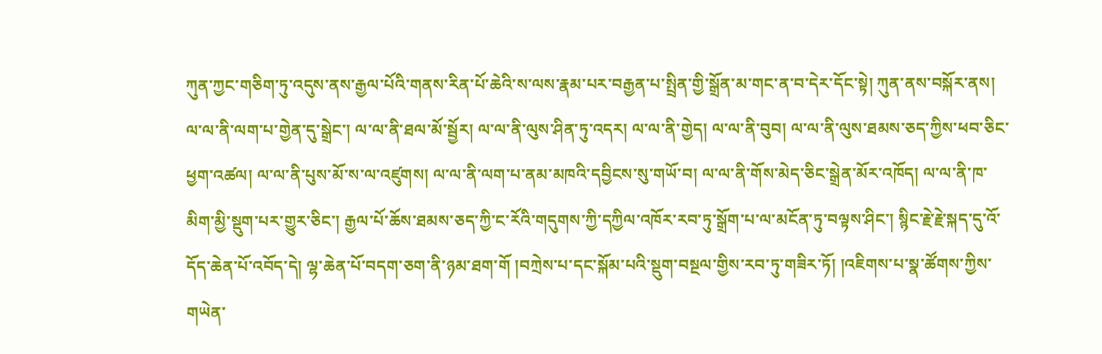ཀུན་ཀྱང་གཅིག་ཏུ་འདུས་ནས་རྒྱལ་པོའི་གནས་རིན་པོ་ཆེའི་ས་ལས་རྣམ་པར་བརྒྱན་པ་སྤྲིན་གྱི་སྒྲོན་མ་གང་ན་བ་དེར་དོང་སྟེ། ཀུན་ནས་བསྐོར་ནས། ལ་ལ་ནི་ལག་པ་གྱེན་དུ་སྒྲེང་། ལ་ལ་ནི་ཐལ་མོ་སྦྱོར། ལ་ལ་ནི་ལུས་ཤིན་ཏུ་འདར། ལ་ལ་ནི་གྱེད། ལ་ལ་ནི་བུབ། ལ་ལ་ནི་ལུས་ཐམས་ཅད་ཀྱིས་ཕབ་ཅིང་ཕྱག་འཚལ། ལ་ལ་ནི་པུས་མོ་ས་ལ་འཛུགས། ལ་ལ་ནི་ལག་པ་ནམ་མཁའི་དབྱིངས་སུ་གཡོ་བ། ལ་ལ་ནི་གོས་མེད་ཅིང་སྒྲེན་མོར་འཁོད། ལ་ལ་ནི་ཁ་མིག་མྱི་སྡུག་པར་གྱུར་ཅིང་། རྒྱལ་པོ་ཆོས་ཐམས་ཅད་ཀྱི་ང་རོའི་གདུགས་ཀྱི་དཀྱིལ་འཁོར་རབ་ཏུ་སྒྲོག་པ་ལ་མངོན་ཏུ་བལྟས་ཤིང་། སྙིང་རྗེ་རྗེ་སྐད་དུ་འོ་དོད་ཆེན་པོ་འབོད་དེ། ལྷ་ཆེན་པོ་བདག་ཅག་ནི་ཉམ་ཐག་གོ །བཀྲེས་པ་དང་སྐོམ་པའི་སྡུག་བསྔལ་གྱིས་རབ་ཏུ་གཟིར་ཏོ། །འཇིགས་པ་སྣ་ཚོགས་ཀྱིས་གཡེན་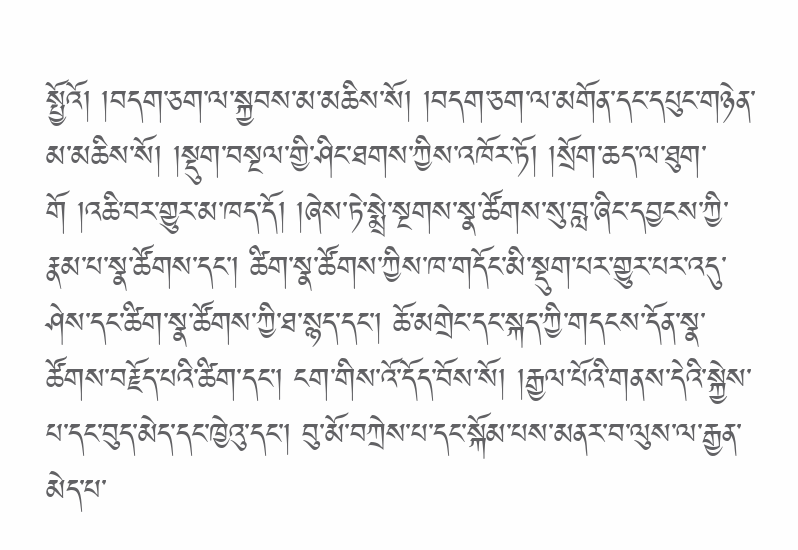སྤྱོའོ། །བདག་ཅག་ལ་སྐྱབས་མ་མཆིས་སོ། །བདག་ཅག་ལ་མགོན་དང་དཔུང་གཉེན་མ་མཆིས་སོ། །སྡུག་བསྔལ་གྱི་ཤིང་ཐགས་ཀྱིས་འཁོར་ཏོ། །སྲོག་ཆད་ལ་ཐུག་གོ །འཆི་བར་གྱུར་མ་ཁད་དོ། །ཞེས་ཏེ་སྨྲེ་སྔགས་སྣ་ཚོགས་སུ་བླ་ཞིང་དབྱངས་ཀྱི་རྣམ་པ་སྣ་ཚོགས་དང་། ཚིག་སྣ་ཚོགས་ཀྱིས་ཁ་གདོང་མི་སྡུག་པར་གྱུར་པར་འདུ་ཤེས་དང་ཚིག་སྣ་ཚོགས་ཀྱི་ཐ་སྙད་དང་། ཆོ་མགྲེང་དང་སྐད་ཀྱི་གདངས་དོན་སྣ་
ཚོགས་བརྗོད་པའི་ཚིག་དང་། ངག་གིས་འོ་དོད་བོས་སོ། །རྒྱལ་པོའི་གནས་དེའི་སྐྱེས་པ་དང་བུད་མེད་དང་ཁྱེའུ་དང་། བུ་མོ་བཀྲེས་པ་དང་སྐོམ་པས་མནར་བ་ལུས་ལ་རྒྱན་མེད་པ་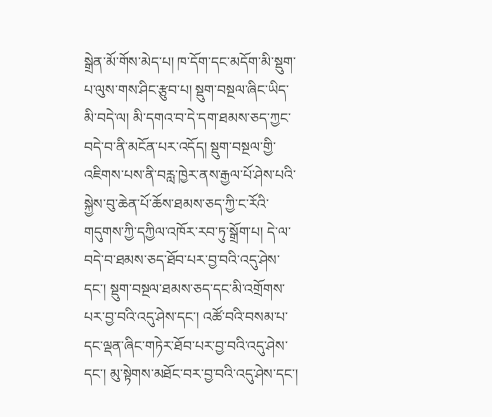སྒྲེན་མོ་གོས་མེད་པ། ཁ་དོག་དང་མདོག་མི་སྡུག་པ་ལུས་གས་ཤིང་རྩུབ་པ། སྡུག་བསྔལ་ཞིང་ཡིད་མི་བདེ་ལ། མི་དགའ་བ་དེ་དག་ཐམས་ཅད་ཀྱང་བདེ་བ་ནི་མངོན་པར་འདོད། སྡུག་བསྔལ་གྱི་འཇིགས་པས་ནི་བརླ་ཁྱེར་ནས་རྒྱལ་པོ་ཤེས་པའི་སྐྱེས་བུ་ཆེན་པོ་ཆོས་ཐམས་ཅད་ཀྱི་ང་རོའི་གདུགས་ཀྱི་དཀྱིལ་འཁོར་རབ་ཏུ་སྒྲོག་པ། དེ་ལ་བདེ་བ་ཐམས་ཅད་ཐོབ་པར་བྱ་བའི་འདུ་ཤེས་དང་། སྡུག་བསྔལ་ཐམས་ཅད་དང་མི་འགྲོགས་པར་བྱ་བའི་འདུ་ཤེས་དང་། འཚོ་བའི་བསམ་པ་དང་ལྡན་ཞིང་གཏེར་ཐོབ་པར་བྱ་བའི་འདུ་ཤེས་དང་། མུ་སྟེགས་མཐོང་བར་བྱ་བའི་འདུ་ཤེས་དང་།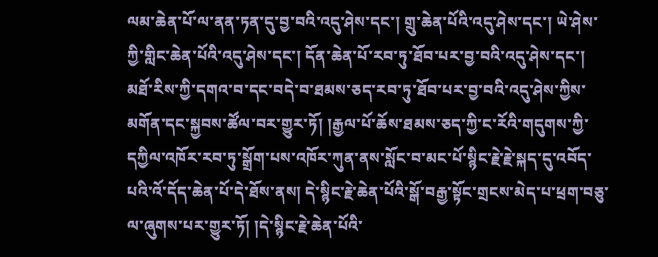ལམ་ཆེན་པོ་ལ་ནན་ཏན་དུ་བྱ་བའི་འདུ་ཤེས་དང་། གྲུ་ཆེན་པོའི་འདུ་ཤེས་དང་། ཡེ་ཤེས་ཀྱི་གླིང་ཆེན་པོའི་འདུ་ཤེས་དང་། དོན་ཆེན་པོ་རབ་ཏུ་ཐོབ་པར་བྱ་བའི་འདུ་ཤེས་དང་། མཐོ་རིས་ཀྱི་དགའ་བ་དང་བདེ་བ་ཐམས་ཅད་རབ་ཏུ་ཐོབ་པར་བྱ་བའི་འདུ་ཤེས་ཀྱིས་མགོན་དང་སྐྱབས་ཚོལ་བར་གྱུར་ཏོ། །རྒྱལ་པོ་ཆོས་ཐམས་ཅད་ཀྱི་ང་རོའི་གདུགས་ཀྱི་དཀྱིལ་འཁོར་རབ་ཏུ་སྒྲོག་པས་འཁོར་ཀུན་ནས་སློང་བ་མང་པོ་སྙིང་རྗེ་རྗེ་སྐད་དུ་འབོད་པའི་འོ་དོད་ཆེན་པོ་དེ་ཐོས་ནས། དེ་སྙིང་རྗེ་ཆེན་པོའི་སྒོ་བརྒྱ་སྟོང་གྲངས་མེད་པ་ཕྲག་བཅུ་ལ་ཞུགས་པར་གྱུར་ཏོ། །དེ་སྙིང་རྗེ་ཆེན་པོའི་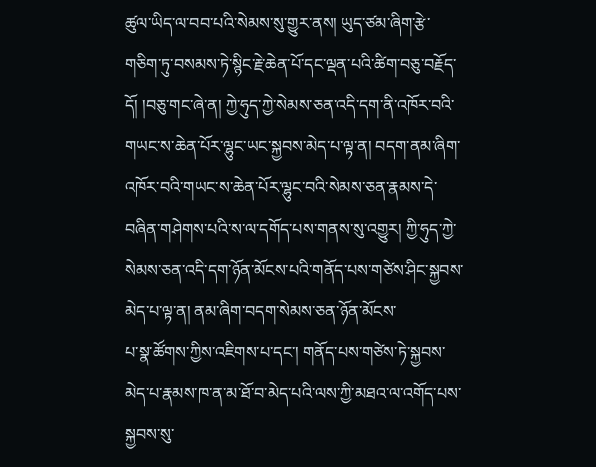ཚུལ་ཡིད་ལ་བབ་པའི་སེམས་སུ་གྱུར་ནས། ཡུད་ཙམ་ཞིག་རྩེ་གཅིག་ཏུ་བསམས་ཏེ་སྙིང་རྗེ་ཆེན་པོ་དང་ལྡན་པའི་ཚིག་བཅུ་བརྗོད་དོ། །བཅུ་གང་ཞེ་ན། ཀྱེ་ཧུད་ཀྱེ་སེམས་ཅན་འདི་དག་ནི་འཁོར་བའི་གཡང་ས་ཆེན་པོར་ལྷུང་ཡང་སྐྱབས་མེད་པ་ལྟ་ན། བདག་ནམ་ཞིག་འཁོར་བའི་གཡང་ས་ཆེན་པོར་ལྷུང་བའི་སེམས་ཅན་རྣམས་དེ་བཞིན་གཤེགས་པའི་ས་ལ་དགོད་པས་གནས་སུ་འགྱུར། ཀྱི་ཧུད་ཀྱེ་སེམས་ཅན་འདི་དག་ཉོན་མོངས་པའི་གནོད་པས་གཙེས་ཤིང་སྐྱབས་མེད་པ་ལྟ་ན། ནམ་ཞིག་བདག་སེམས་ཅན་ཉོན་མོངས་
པ་སྣ་ཚོགས་ཀྱིས་འཇིགས་པ་དང་། གནོད་པས་གཙེས་ཏེ་སྐྱབས་མེད་པ་རྣམས་ཁ་ན་མ་ཐོ་བ་མེད་པའི་ལས་ཀྱི་མཐའ་ལ་འགོད་པས་སྐྱབས་སུ་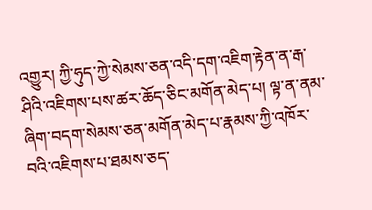འགྱུར། ཀྱི་ཧུད་ཀྱེ་སེམས་ཅན་འདི་དག་འཇིག་རྟེན་ན་རྒ་ཤིའི་འཇིགས་པས་ཚར་ཆོད་ཅིང་མགོན་མེད་པ། ལྟ་ན་ནམ་ཞིག་བདག་སེམས་ཅན་མགོན་མེད་པ་རྣམས་ཀྱི་འཁོར་བའི་འཇིགས་པ་ཐམས་ཅད་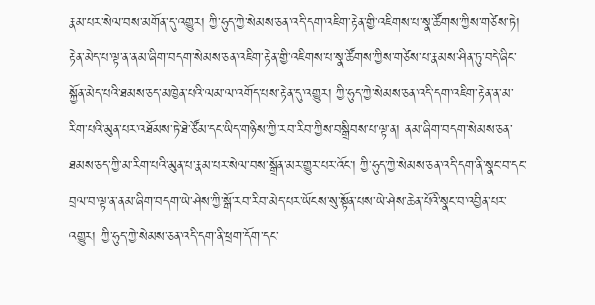རྣམ་པར་སེལ་བས་མགོན་དུ་འགྱུར། ཀྱི་ཧུད་ཀྱེ་སེམས་ཅན་འདི་དག་འཇིག་རྟེན་གྱི་འཇིགས་པ་སྣ་ཚོགས་ཀྱིས་གཙེས་ཏེ། རྟེན་མེད་པ་ལྟ་ན་ནམ་ཞིག་བདག་སེམས་ཅན་འཇིག་རྟེན་གྱི་འཇིགས་པ་སྣ་ཚོགས་ཀྱིས་གཙེས་པ་རྣམས་ཤིན་ཏུ་བདེ་ཞིང་སྐྱོན་མེད་པའི་ཐམས་ཅད་མཁྱེན་པའི་ལམ་ལ་འགོད་པས་རྟེན་དུ་འགྱུར། ཀྱི་ཧུད་ཀྱེ་སེམས་ཅན་འདི་དག་འཇིག་རྟེན་ན་མ་རིག་པའི་མུན་པར་འཐོམས་ཏེ་ཐེ་ཙོམ་དང་ཡིད་གཉིས་ཀྱི་རབ་རིབ་ཀྱིས་བསྒྲིབས་པ་ལྟ་ན། ནམ་ཞིག་བདག་སེམས་ཅན་ཐམས་ཅད་ཀྱི་མ་རིག་པའི་མུན་པ་རྣམ་པར་སེལ་བས་སྒྲོན་མར་གྱུར་པར་འོང་། ཀྱི་ཧུད་ཀྱེ་སེམས་ཅན་འདི་དག་ནི་སྣང་བ་དང་བྲལ་བ་ལྟ་ན་ནམ་ཞིག་བདག་ཡེ་ཤེས་ཀྱི་སྒོ་རབ་རིབ་མེད་པར་ཡོངས་སུ་སྟོན་པས་ཡེ་ཤེས་ཆེན་པོའི་སྣང་བ་འབྱིན་པར་འགྱུར། ཀྱི་ཧུད་ཀྱེ་སེམས་ཅན་འདི་དག་ནི་ཕྲག་དོག་དང་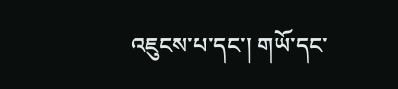འཇུངས་པ་དང་། གཡོ་དང་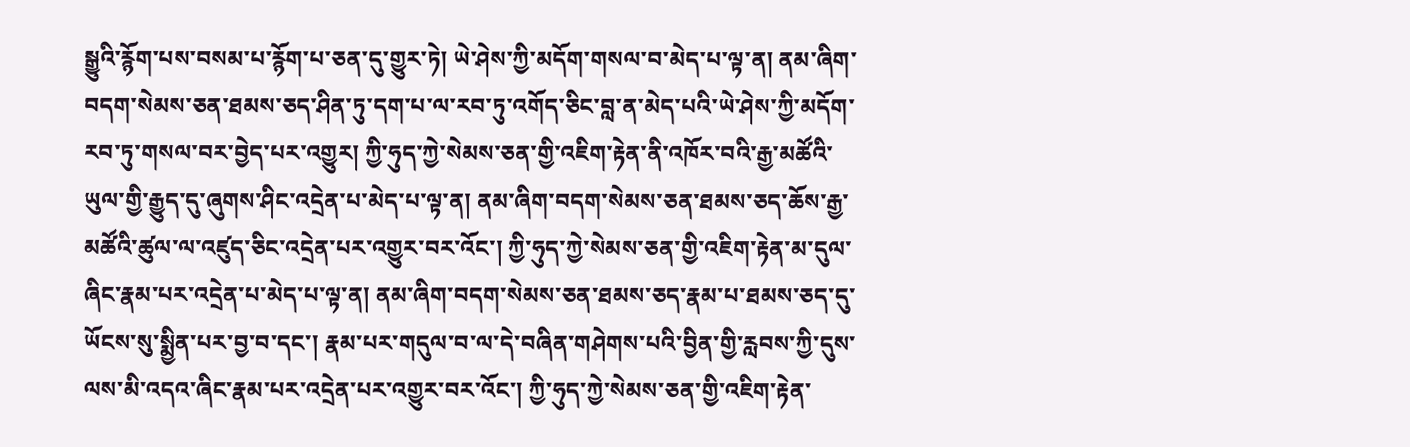སྒྱུའི་རྙོག་པས་བསམ་པ་རྙོག་པ་ཅན་དུ་གྱུར་ཏེ། ཡེ་ཤེས་ཀྱི་མདོག་གསལ་བ་མེད་པ་ལྟ་ན། ནམ་ཞིག་བདག་སེམས་ཅན་ཐམས་ཅད་ཤིན་ཏུ་དག་པ་ལ་རབ་ཏུ་འགོད་ཅིང་བླ་ན་མེད་པའི་ཡེ་ཤེས་ཀྱི་མདོག་རབ་ཏུ་གསལ་བར་བྱེད་པར་འགྱུར། ཀྱི་ཧུད་ཀྱེ་སེམས་ཅན་གྱི་འཇིག་རྟེན་ནི་འཁོར་བའི་རྒྱ་མཚོའི་ཡུལ་གྱི་རྒྱུད་དུ་ཞུགས་ཤིང་འདྲེན་པ་མེད་པ་ལྟ་ན། ནམ་ཞིག་བདག་སེམས་ཅན་ཐམས་ཅད་ཆོས་རྒྱ་མཚོའི་ཚུལ་ལ་འཛུད་ཅིང་འདྲེན་པར་འགྱུར་བར་འོང་། ཀྱི་ཧུད་ཀྱེ་སེམས་ཅན་གྱི་འཇིག་རྟེན་མ་དུལ་ཞིང་རྣམ་པར་འདྲེན་པ་མེད་པ་ལྟ་ན། ནམ་ཞིག་བདག་སེམས་ཅན་ཐམས་ཅད་རྣམ་པ་ཐམས་ཅད་དུ་ཡོངས་སུ་སྨྱིན་པར་བྱ་བ་དང་། རྣམ་པར་གདུལ་བ་ལ་དེ་བཞིན་གཤེགས་པའི་བྱིན་གྱི་རླབས་ཀྱི་དུས་
ལས་མི་འདའ་ཞིང་རྣམ་པར་འདྲེན་པར་འགྱུར་བར་འོང་། ཀྱི་ཧུད་ཀྱེ་སེམས་ཅན་གྱི་འཇིག་རྟེན་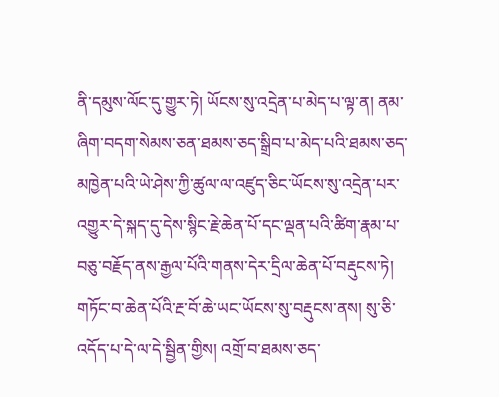ནི་དམུས་ལོང་དུ་གྱུར་ཏེ། ཡོངས་སུ་འདྲེན་པ་མེད་པ་ལྟ་ན། ནམ་ཞིག་བདག་སེམས་ཅན་ཐམས་ཅད་སྒྲིབ་པ་མེད་པའི་ཐམས་ཅད་མཁྱེན་པའི་ཡེ་ཤེས་ཀྱི་ཚུལ་ལ་འཛུད་ཅིང་ཡོངས་སུ་འདྲེན་པར་འགྱུར་དེ་སྐད་དུ་དེས་སྙིང་རྗེ་ཆེན་པོ་དང་ལྡན་པའི་ཚིག་རྣམ་པ་བཅུ་བརྗོད་ནས་རྒྱལ་པོའི་གནས་དེར་དྲིལ་ཆེན་པོ་བརྡུངས་ཏེ། གཏོང་བ་ཆེན་པོའི་རྔ་བོ་ཆེ་ཡང་ཡོངས་སུ་བརྡུངས་ནས། སུ་ཅི་འདོད་པ་དེ་ལ་དེ་སྦྱིན་གྱིས། འགྲོ་བ་ཐམས་ཅད་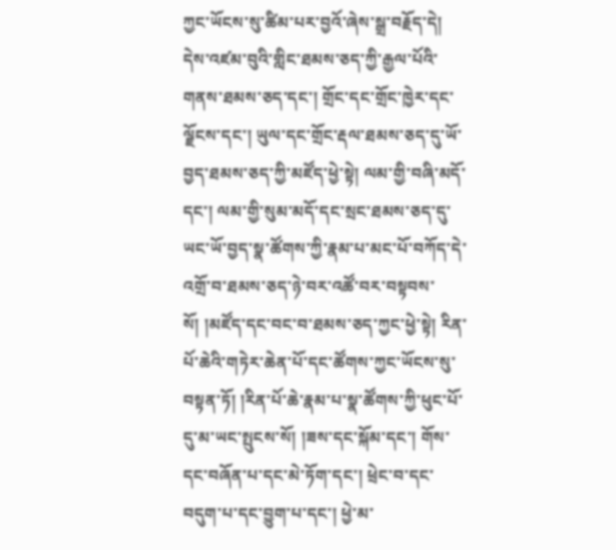ཀྱང་ཡོངས་སུ་ཚིམ་པར་བྱའོ་ཞེས་སྒྲ་བརྗོད་དེ། དེས་འཛམ་བུའི་གླིང་ཐམས་ཅད་ཀྱི་རྒྱལ་པོའི་གནས་ཐམས་ཅད་དང་། གྲོང་དང་གྲོང་ཁྱེར་དང་ལྗོངས་དང་། ཡུལ་དང་གྲོང་རྡལ་ཐམས་ཅད་དུ་ཡོ་བྱད་ཐམས་ཅད་ཀྱི་མཛོད་ཕྱེ་སྟེ། ལམ་གྱི་བཞི་མདོ་དང་། ལམ་གྱི་སུམ་མདོ་དང་སྲང་ཐམས་ཅད་དུ་ཡང་ཡོ་བྱད་སྣ་ཚོགས་ཀྱི་རྣམ་པ་མང་པོ་བཀོད་དེ་འགྲོ་བ་ཐམས་ཅད་ཉེ་བར་འཚོ་བར་བསྟབས་སོ། །མཛོད་དང་བང་བ་ཐམས་ཅད་ཀྱང་ཕྱེ་སྟེ། རིན་པོ་ཆེའི་གཏེར་ཆེན་པོ་དང་ཚོགས་ཀྱང་ཡོངས་སུ་བསྟན་ཏོ། །རིན་པོ་ཆེ་རྣམ་པ་སྣ་ཚོགས་ཀྱི་ཕུང་པོ་དུ་མ་ཡང་སྤུངས་སོ། །ཟས་དང་སྐོམ་དང་། གོས་དང་བཞོན་པ་དང་མེ་ཏོག་དང་། ཕྲེང་བ་དང་བདུག་པ་དང་བྱུག་པ་དང་། ཕྱེ་མ་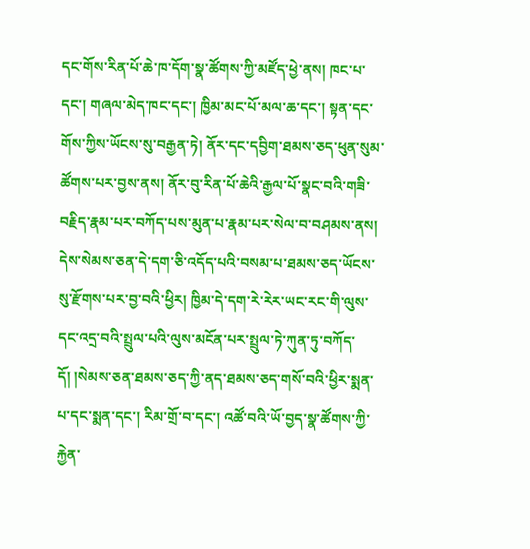དང་གོས་རིན་པོ་ཆེ་ཁ་དོག་སྣ་ཚོགས་ཀྱི་མཛོད་ཕྱེ་ནས། ཁང་པ་དང་། གཞལ་མེད་ཁང་དང་། ཁྱིམ་མང་པོ་མལ་ཆ་དང་། སྟན་དང་གོས་ཀྱིས་ཡོངས་སུ་བརྒྱན་ཏེ། ནོར་དང་དབྱིག་ཐམས་ཅད་ཕུན་སུམ་ཚོགས་པར་བྱས་ནས། ནོར་བུ་རིན་པོ་ཆེའི་རྒྱལ་པོ་སྣང་བའི་གཟི་བརྗིད་རྣམ་པར་བཀོད་པས་མུན་པ་རྣམ་པར་སེལ་བ་བཤམས་ནས། དེས་སེམས་ཅན་དེ་དག་ཅི་འདོད་པའི་བསམ་པ་ཐམས་ཅད་ཡོངས་སུ་རྫོགས་པར་བྱ་བའི་ཕྱིར། ཁྱིམ་དེ་དག་རེ་རེར་ཡང་རང་གི་ལུས་དང་འདྲ་བའི་སྤྲུལ་པའི་ལུས་མངོན་པར་སྤྲུལ་ཏེ་ཀུན་ཏུ་བཀོད་དོ། །སེམས་ཅན་ཐམས་ཅད་ཀྱི་ནད་ཐམས་ཅད་གསོ་བའི་ཕྱིར་སྨན་པ་དང་སྨན་དང་། རིམ་གྲོ་བ་དང་། འཚོ་བའི་ཡོ་བྱད་སྣ་ཚོགས་ཀྱི་
རྐྱེན་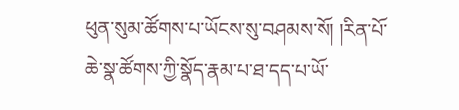ཕུན་སུམ་ཚོགས་པ་ཡོངས་སུ་བཤམས་སོ། །རིན་པོ་ཆེ་སྣ་ཚོགས་ཀྱི་སྣོད་རྣམ་པ་ཐ་དད་པ་ཡོ་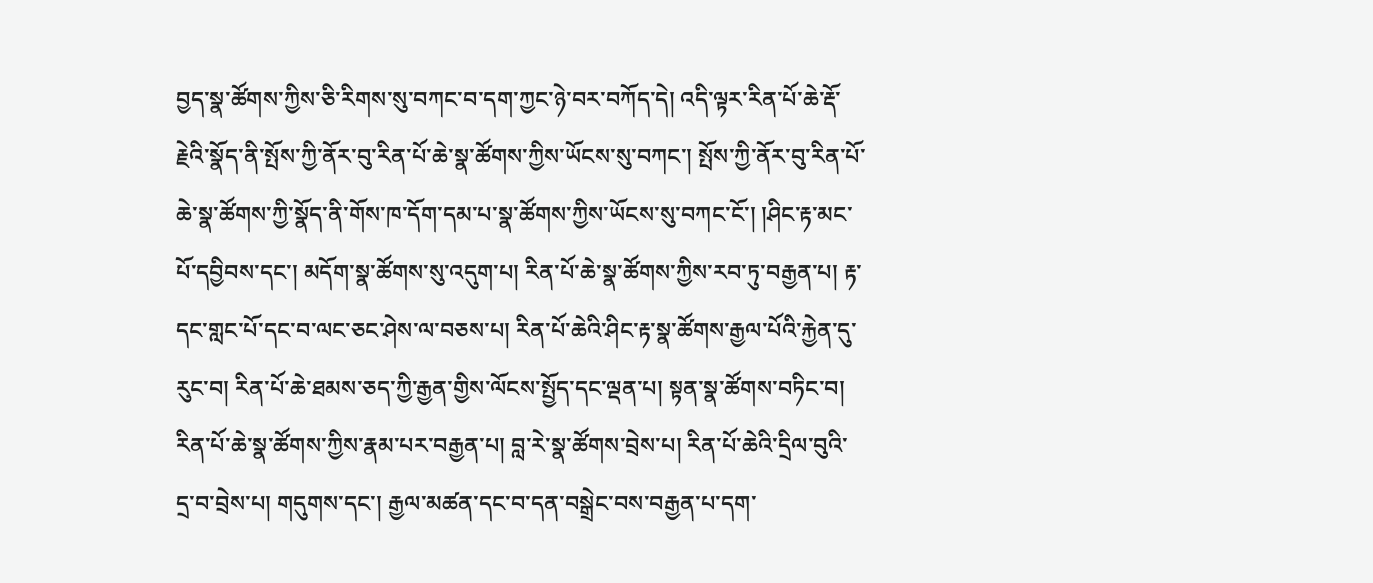བྱད་སྣ་ཚོགས་ཀྱིས་ཅི་རིགས་སུ་བཀང་བ་དག་ཀྱང་ཉེ་བར་བཀོད་དེ། འདི་ལྟར་རིན་པོ་ཆེ་རྡོ་རྗེའི་སྣོད་ནི་སྤོས་ཀྱི་ནོར་བུ་རིན་པོ་ཆེ་སྣ་ཚོགས་ཀྱིས་ཡོངས་སུ་བཀང་། སྤོས་ཀྱི་ནོར་བུ་རིན་པོ་ཆེ་སྣ་ཚོགས་ཀྱི་སྣོད་ནི་གོས་ཁ་དོག་དམ་པ་སྣ་ཚོགས་ཀྱིས་ཡོངས་སུ་བཀང་ངོ་། །ཤིང་རྟ་མང་པོ་དབྱིབས་དང་། མདོག་སྣ་ཚོགས་སུ་འདུག་པ། རིན་པོ་ཆེ་སྣ་ཚོགས་ཀྱིས་རབ་ཏུ་བརྒྱན་པ། རྟ་དང་གླང་པོ་དང་བ་ལང་ཅང་ཤེས་ལ་བཅས་པ། རིན་པོ་ཆེའི་ཤིང་རྟ་སྣ་ཚོགས་རྒྱལ་པོའི་རྐྱེན་དུ་རུང་བ། རིན་པོ་ཆེ་ཐམས་ཅད་ཀྱི་རྒྱན་གྱིས་ལོངས་སྤྱོད་དང་ལྡན་པ། སྟན་སྣ་ཚོགས་བཏིང་བ། རིན་པོ་ཆེ་སྣ་ཚོགས་ཀྱིས་རྣམ་པར་བརྒྱན་པ། བླ་རེ་སྣ་ཚོགས་བྲེས་པ། རིན་པོ་ཆེའི་དྲིལ་བུའི་དྲ་བ་བྲེས་པ། གདུགས་དང་། རྒྱལ་མཚན་དང་བ་དན་བསྒྲེང་བས་བརྒྱན་པ་དག་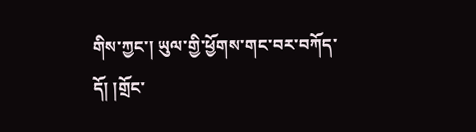གིས་ཀྱང་། ཡུལ་གྱི་ཕྱོགས་གང་བར་བཀོད་དོ། །གྲོང་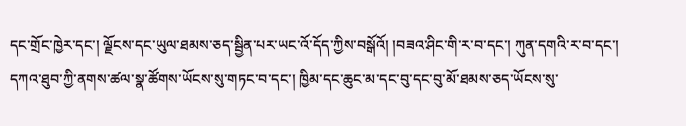དང་གྲོང་ཁྱེར་དང་། ལྗོངས་དང་ཡུལ་ཐམས་ཅད་སྦྱིན་པར་ཡང་འོ་དོད་ཀྱིས་བསྒོའོ། །བཟའ་ཤིང་གི་ར་བ་དང་། ཀུན་དགའི་ར་བ་དང་། དཀའ་ཐུབ་ཀྱི་ནགས་ཚལ་སྣ་ཚོགས་ཡོངས་སུ་གཏང་བ་དང་། ཁྱིམ་དང་ཆུང་མ་དང་བུ་དང་བུ་མོ་ཐམས་ཅད་ཡོངས་སུ་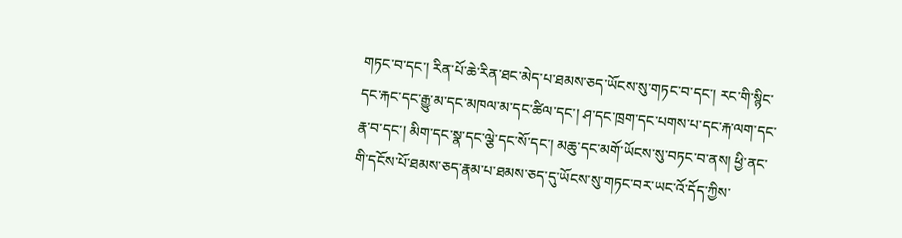གཏང་བ་དང་། རིན་པོ་ཆེ་རིན་ཐང་མེད་པ་ཐམས་ཅད་ཡོངས་སུ་གཏང་བ་དང་། རང་གི་སྙིང་དང་རྐང་དང་རྒྱུ་མ་དང་མཁལ་མ་དང་ཚིལ་དང་། ཤ་དང་ཁྲག་དང་པགས་པ་དང་རྐ་ལག་དང་རྣ་བ་དང་། མིག་དང་སྣ་དང་ལྕེ་དང་སོ་དང་། མཆུ་དང་མགོ་ཡོངས་སུ་བཏང་བ་ནས། ཕྱི་ནང་གི་དངོས་པོ་ཐམས་ཅད་རྣམ་པ་ཐམས་ཅད་དུ་ཡོངས་སུ་གཏང་བར་ཡང་འོ་དོད་ཀྱིས་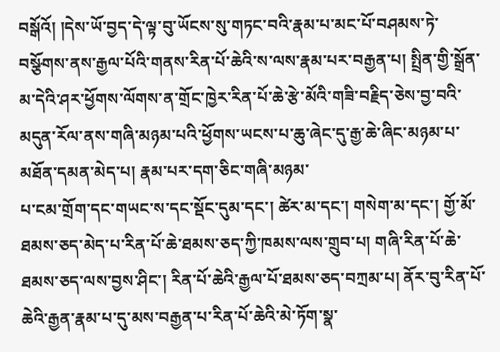བསྒོའོ། །དེས་ཡོ་བྱད་དེ་ལྟ་བུ་ཡོངས་སུ་གཏང་བའི་རྣམ་པ་མང་པོ་བཤམས་ཏེ་བསྩོགས་ནས་རྒྱལ་པོའི་གནས་རིན་པོ་ཆེའི་ས་ལས་རྣམ་པར་བརྒྱན་པ། སྤྲིན་གྱི་སྒྲོན་མ་དེའི་ཤར་ཕྱོགས་ལོགས་ན་གྲོང་ཁྱེར་རིན་པོ་ཆེ་རྩེ་མོའི་གཟི་བརྗིད་ཅེས་བྱ་བའི་མདུན་རོལ་ནས་གཞི་མཉམ་པའི་ཕྱོགས་ཡངས་པ་ཆུ་ཞེང་དུ་རྒྱ་ཆེ་ཞིང་མཉམ་པ་མཐོན་དམན་མེད་པ། རྣམ་པར་དག་ཅིང་གཞི་མཉམ་
པ་ངམ་གྲོག་དང་གཡང་ས་དང་སྡོང་དུམ་དང་། ཚེར་མ་དང་། གསེག་མ་དང་། གྱོ་མོ་ཐམས་ཅད་མེད་པ་རིན་པོ་ཆེ་ཐམས་ཅད་ཀྱི་ཁམས་ལས་གྲུབ་པ། གཞི་རིན་པོ་ཆེ་ཐམས་ཅད་ལས་བྱས་ཤིང་། རིན་པོ་ཆེའི་རྒྱལ་པོ་ཐམས་ཅད་བཀྲམ་པ། ནོར་བུ་རིན་པོ་ཆེའི་རྒྱན་རྣམ་པ་དུ་མས་བརྒྱན་པ་རིན་པོ་ཆེའི་མེ་ཏོག་སྣ་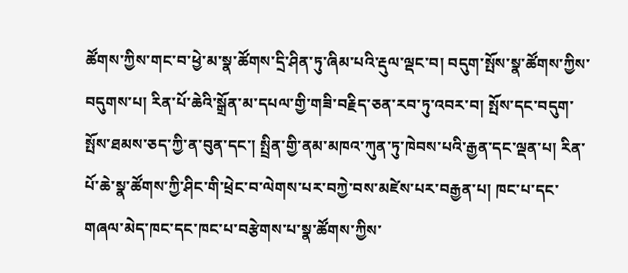ཚོགས་ཀྱིས་གང་བ་ཕྱེ་མ་སྣ་ཚོགས་དྲི་ཤིན་ཏུ་ཞིམ་པའི་རྡུལ་ལྡང་བ། བདུག་སྤོས་སྣ་ཚོགས་ཀྱིས་བདུགས་པ། རིན་པོ་ཆེའི་སྒྲོན་མ་དཔལ་གྱི་གཟི་བརྗིད་ཅན་རབ་ཏུ་འབར་བ། སྤོས་དང་བདུག་སྤོས་ཐམས་ཅད་ཀྱི་ན་བུན་དང་། སྤྲིན་གྱི་ནམ་མཁའ་ཀུན་ཏུ་ཁེབས་པའི་རྒྱན་དང་ལྡན་པ། རིན་པོ་ཆེ་སྣ་ཚོགས་ཀྱི་ཤིང་གི་ཕྲེང་བ་ལེགས་པར་བཀྱེ་བས་མཛེས་པར་བརྒྱན་པ། ཁང་པ་དང་གཞལ་མེད་ཁང་དང་ཁང་པ་བརྩེགས་པ་སྣ་ཚོགས་ཀྱིས་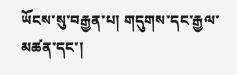ཡོངས་སུ་བརྒྱན་པ། གདུགས་དང་རྒྱལ་མཚན་དང་།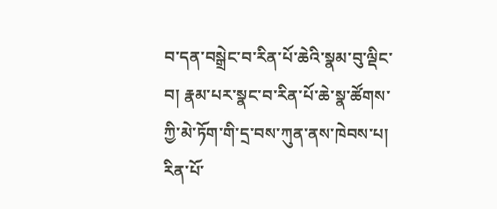བ་དན་བསྒྲེང་བ་རིན་པོ་ཆེའི་སྣམ་བུ་ལྡིང་བ། རྣམ་པར་སྣང་བ་རིན་པོ་ཆེ་སྣ་ཚོགས་ཀྱི་མེ་ཏོག་གི་དྲ་བས་ཀུན་ནས་ཁེབས་པ། རིན་པོ་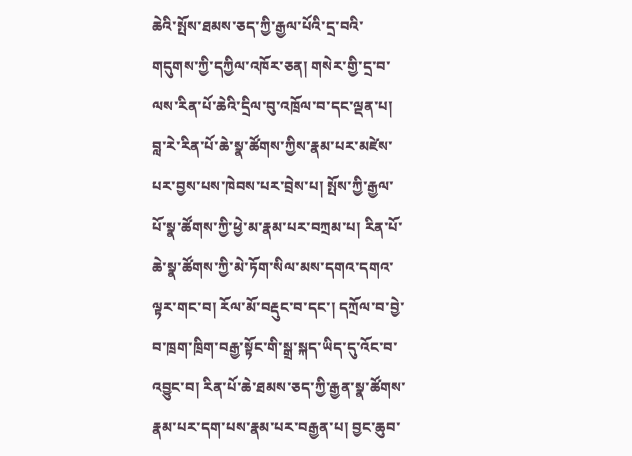ཆེའི་སྤོས་ཐམས་ཅད་ཀྱི་རྒྱལ་པོའི་དྲ་བའི་གདུགས་ཀྱི་དཀྱིལ་འཁོར་ཅན། གསེར་གྱི་དྲ་བ་ལས་རིན་པོ་ཆེའི་དྲིལ་བུ་འཁྲོལ་བ་དང་ལྡན་པ། བླ་རེ་རིན་པོ་ཆེ་སྣ་ཚོགས་ཀྱིས་རྣམ་པར་མཛེས་པར་བྱས་པས་ཁེབས་པར་བྲེས་པ། སྤོས་ཀྱི་རྒྱལ་པོ་སྣ་ཚོགས་ཀྱི་ཕྱེ་མ་རྣམ་པར་བཀྲམ་པ། རིན་པོ་ཆེ་སྣ་ཚོགས་ཀྱི་མེ་ཏོག་སིལ་མས་དགའ་དགའ་ལྟར་གང་བ། རོལ་མོ་བརྡུང་བ་དང་། དཀྲོལ་བ་བྱེ་བ་ཁྲག་ཁྲིག་བརྒྱ་སྟོང་གི་སྒྲ་སྐད་ཡིད་དུ་འོང་བ་འབྱུང་བ། རིན་པོ་ཆེ་ཐམས་ཅད་ཀྱི་རྒྱན་སྣ་ཚོགས་རྣམ་པར་དག་པས་རྣམ་པར་བརྒྱན་པ། བྱང་ཆུབ་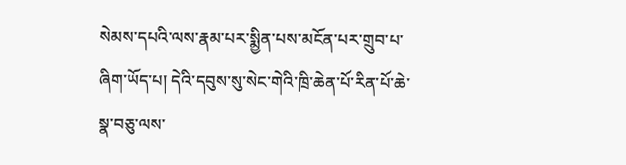སེམས་དཔའི་ལས་རྣམ་པར་སྨྱིན་པས་མངོན་པར་གྲུབ་པ་ཞིག་ཡོད་པ། དེའི་དབུས་སུ་སེང་གེའི་ཁྲི་ཆེན་པོ་རིན་པོ་ཆེ་སྣ་བཅུ་ལས་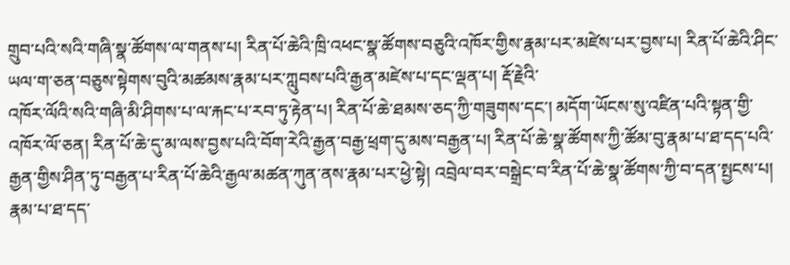གྲུབ་པའི་སའི་གཞི་སྣ་ཚོགས་ལ་གནས་པ། རིན་པོ་ཆེའི་ཁྲི་འཕང་སྣ་ཚོགས་བཅུའི་འཁོར་གྱིས་རྣམ་པར་མཛེས་པར་བྱས་པ། རིན་པོ་ཆེའི་ཤིང་ཡལ་ག་ཅན་བཅུས་སྟེགས་བུའི་མཚམས་རྣམ་པར་ཀླུབས་པའི་རྒྱན་མཛེས་པ་དང་ལྡན་པ། རྡོ་རྗེའི་
འཁོར་ལོའི་སའི་གཞི་མི་ཤིགས་པ་ལ་རྐང་པ་རབ་ཏུ་རྟེན་པ། རིན་པོ་ཆེ་ཐམས་ཅད་ཀྱི་གཟུགས་དང་། མདོག་ཡོངས་སུ་འཛིན་པའི་སྟན་གྱི་འཁོར་ལོ་ཅན། རིན་པོ་ཆེ་དུ་མ་ལས་བྱས་པའི་བོག་རེའི་རྒྱན་བརྒྱ་ཕྲག་དུ་མས་བརྒྱན་པ། རིན་པོ་ཆེ་སྣ་ཚོགས་ཀྱི་ཚོམ་བུ་རྣམ་པ་ཐ་དད་པའི་རྒྱན་གྱིས་ཤིན་ཏུ་བརྒྱན་པ་རིན་པོ་ཆེའི་རྒྱལ་མཚན་ཀུན་ནས་རྣམ་པར་ཕྱེ་སྟེ། འབྲེལ་བར་བསྒྲེང་བ་རིན་པོ་ཆེ་སྣ་ཚོགས་ཀྱི་བ་དན་སྤྱངས་པ། རྣམ་པ་ཐ་དད་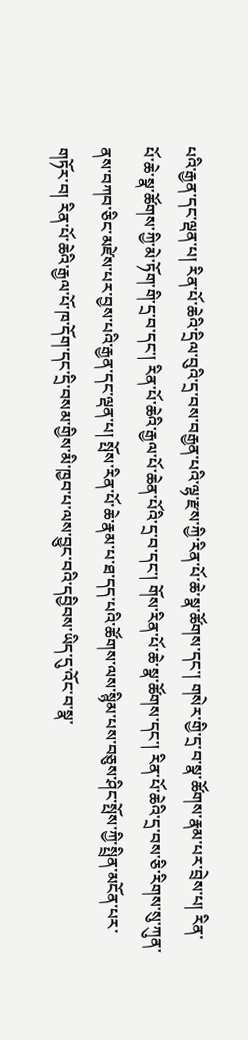པའི་རྒྱན་དང་ལྡན་པ། རིན་པོ་ཆེའི་དྲིལ་བུའི་དྲ་བས་བརྒྱན་པའི་ལྷ་རྫས་ཀྱི་རིན་པོ་ཆེ་སྣ་ཚོགས་དང་། གསེར་གྱི་དྲ་བ་སྣ་ཚོགས་རྣམ་པར་བྲེས་པ། རིན་པོ་ཆེ་སྣ་ཚོགས་ཀྱི་མེ་ཏོག་གི་དྲ་བ་དང་། རིན་པོ་ཆེའི་རྒྱལ་པོ་ཆེན་པོའི་དྲ་བ་དང་། གོས་རིན་པོ་ཆེ་སྣ་ཚོགས་དང་། རིན་པོ་ཆེའི་དྲ་བས་ཅི་རིགས་སུ་ཀུན་ནས་བཀབ་ཅིང་མཛེས་པར་བྱས་པའི་རྒྱན་དང་ལྡན་པ། སྤོས་རིན་པོ་ཆེ་རྣམ་པ་ཐ་དད་པའི་ཚོགས་ལས་སྙིམ་པས་བཅུས་ཤིང་སྤོས་ཀྱི་སྤྲིན་མངོན་པར་གཏོར་བ། རིན་པོ་ཆེའི་རྒྱལ་པོ་ཁ་དོག་དང་དྲི་བསམ་གྱིས་མི་ཁྱབ་པ་ལས་བྱུང་བའི་དབྱིབས་ཡིད་དུ་འོང་བ་སྣ་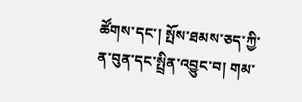ཚོགས་དང་། སྤོས་ཐམས་ཅད་ཀྱི་ན་བུན་དང་སྤྲིན་འབྱུང་བ། གམ་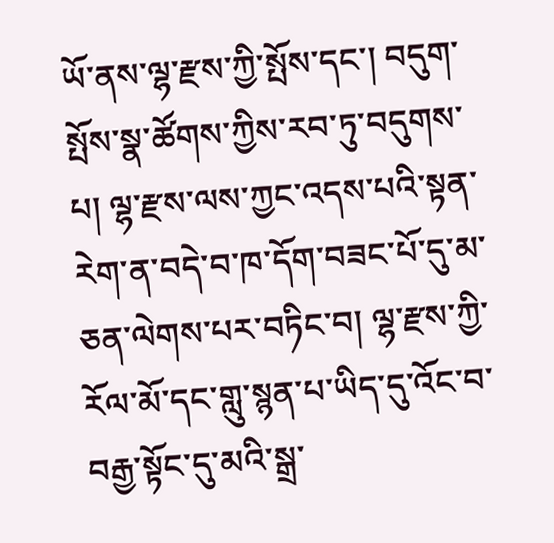ཡོ་ནས་ལྷ་རྫས་ཀྱི་སྤོས་དང་། བདུག་སྤོས་སྣ་ཚོགས་ཀྱིས་རབ་ཏུ་བདུགས་པ། ལྷ་རྫས་ལས་ཀྱང་འདས་པའི་སྟན་རེག་ན་བདེ་བ་ཁ་དོག་བཟང་པོ་དུ་མ་ཅན་ལེགས་པར་བཏིང་བ། ལྷ་རྫས་ཀྱི་རོལ་མོ་དང་གླུ་སྙན་པ་ཡིད་དུ་འོང་བ་བརྒྱ་སྟོང་དུ་མའི་སྒྲ་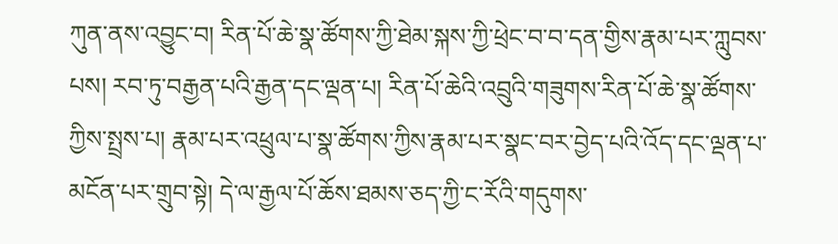ཀུན་ནས་འབྱུང་བ། རིན་པོ་ཆེ་སྣ་ཚོགས་ཀྱི་ཐེམ་སྐས་ཀྱི་ཕྲེང་བ་བ་དན་གྱིས་རྣམ་པར་ཀླུབས་པས། རབ་ཏུ་བརྒྱན་པའི་རྒྱན་དང་ལྡན་པ། རིན་པོ་ཆེའི་འབྲུའི་གཟུགས་རིན་པོ་ཆེ་སྣ་ཚོགས་ཀྱིས་སྤྲས་པ། རྣམ་པར་འཕྲུལ་པ་སྣ་ཚོགས་ཀྱིས་རྣམ་པར་སྣང་བར་བྱེད་པའི་འོད་དང་ལྡན་པ་མངོན་པར་གྲུབ་སྟེ། དེ་ལ་རྒྱལ་པོ་ཆོས་ཐམས་ཅད་ཀྱི་ང་རོའི་གདུགས་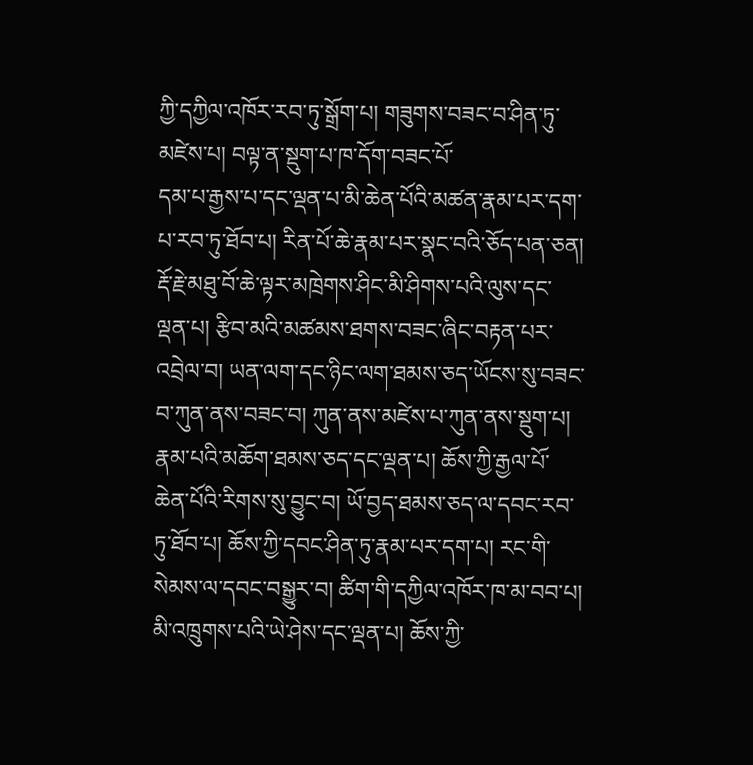ཀྱི་དཀྱིལ་འཁོར་རབ་ཏུ་སྒྲོག་པ། གཟུགས་བཟང་བ་ཤིན་ཏུ་མཛེས་པ། བལྟ་ན་སྡུག་པ་ཁ་དོག་བཟང་པོ་
དམ་པ་རྒྱས་པ་དང་ལྡན་པ་མི་ཆེན་པོའི་མཚན་རྣམ་པར་དག་པ་རབ་ཏུ་ཐོབ་པ། རིན་པོ་ཆེ་རྣམ་པར་སྣང་བའི་ཅོད་པན་ཅན། རྡོ་རྗེ་མཐུ་བོ་ཆེ་ལྟར་མཁྲེགས་ཤིང་མི་ཤིགས་པའི་ལུས་དང་ལྡན་པ། རྩིབ་མའི་མཚམས་ཐགས་བཟང་ཞིང་བརྟན་པར་འབྲེལ་བ། ཡན་ལག་དང་ཉིང་ལག་ཐམས་ཅད་ཡོངས་སུ་བཟང་བ་ཀུན་ནས་བཟང་བ། ཀུན་ནས་མཛེས་པ་ཀུན་ནས་སྡུག་པ། རྣམ་པའི་མཆོག་ཐམས་ཅད་དང་ལྡན་པ། ཆོས་ཀྱི་རྒྱལ་པོ་ཆེན་པོའི་རིགས་སུ་བྱུང་བ། ཡོ་བྱད་ཐམས་ཅད་ལ་དབང་རབ་ཏུ་ཐོབ་པ། ཆོས་ཀྱི་དབང་ཤིན་ཏུ་རྣམ་པར་དག་པ། རང་གི་སེམས་ལ་དབང་བསྒྱུར་བ། ཚིག་གི་དཀྱིལ་འཁོར་ཁ་མ་བབ་པ། མི་འཁྲུགས་པའི་ཡེ་ཤེས་དང་ལྡན་པ། ཆོས་ཀྱི་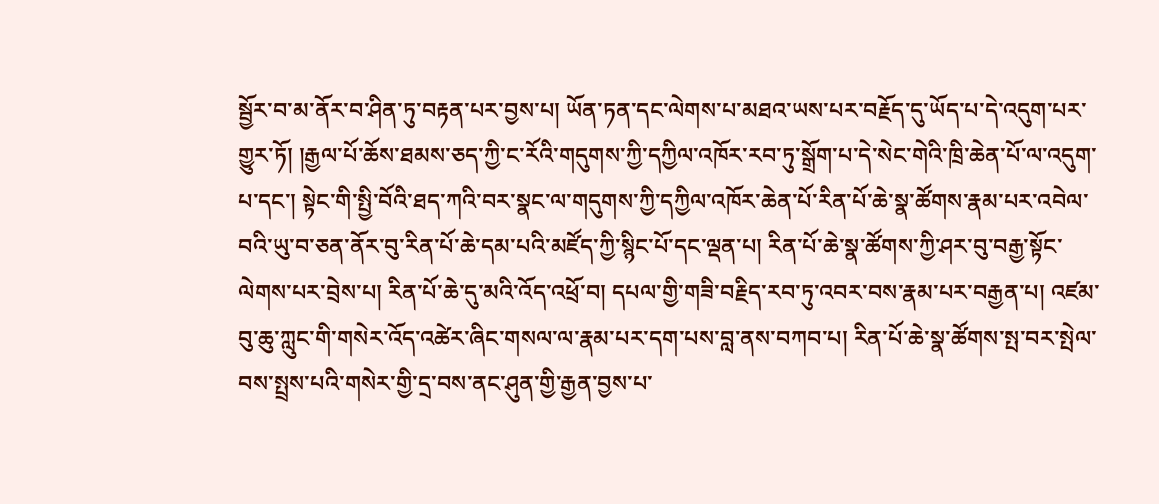སྦྱོར་བ་མ་ནོར་བ་ཤིན་ཏུ་བརྟན་པར་བྱས་པ། ཡོན་ཏན་དང་ལེགས་པ་མཐའ་ཡས་པར་བརྗོད་དུ་ཡོད་པ་དེ་འདུག་པར་གྱུར་ཏོ། །རྒྱལ་པོ་ཆོས་ཐམས་ཅད་ཀྱི་ང་རོའི་གདུགས་ཀྱི་དཀྱིལ་འཁོར་རབ་ཏུ་སྒྲོག་པ་དེ་སེང་གེའི་ཁྲི་ཆེན་པོ་ལ་འདུག་པ་དང་། སྟེང་གི་སྤྱི་བོའི་ཐད་ཀའི་བར་སྣང་ལ་གདུགས་ཀྱི་དཀྱིལ་འཁོར་ཆེན་པོ་རིན་པོ་ཆེ་སྣ་ཚོགས་རྣམ་པར་འབེལ་བའི་ཡུ་བ་ཅན་ནོར་བུ་རིན་པོ་ཆེ་དམ་པའི་མཛོད་ཀྱི་སྙིང་པོ་དང་ལྡན་པ། རིན་པོ་ཆེ་སྣ་ཚོགས་ཀྱི་ཤར་བུ་བརྒྱ་སྟོང་ལེགས་པར་བྲེས་པ། རིན་པོ་ཆེ་དུ་མའི་འོད་འཕྲོ་བ། དཔལ་གྱི་གཟི་བརྗིད་རབ་ཏུ་འབར་བས་རྣམ་པར་བརྒྱན་པ། འཛམ་བུ་ཆུ་ཀླུང་གི་གསེར་འོད་འཚེར་ཞིང་གསལ་ལ་རྣམ་པར་དག་པས་བླ་ནས་བཀབ་པ། རིན་པོ་ཆེ་སྣ་ཚོགས་སྤ་བར་སྤེལ་བས་སྤྲས་པའི་གསེར་གྱི་དྲ་བས་ནང་ཤུན་གྱི་རྒྱན་བྱས་པ་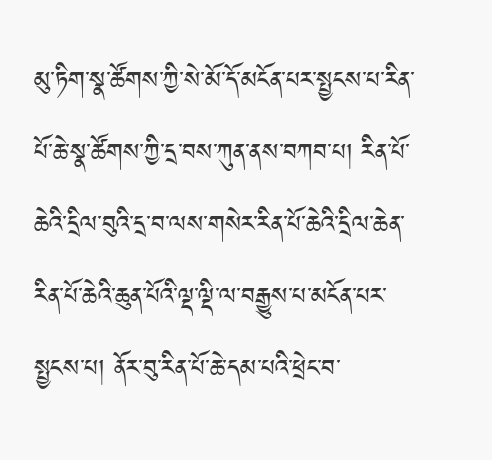མུ་ཏིག་སྣ་ཚོགས་ཀྱི་སེ་མོ་དོ་མངོན་པར་སྤྱངས་པ་རིན་པོ་ཆེ་སྣ་ཚོགས་ཀྱི་དྲ་བས་ཀུན་ནས་བཀབ་པ། རིན་པོ་ཆེའི་དྲིལ་བུའི་དྲ་བ་ལས་གསེར་རིན་པོ་ཆེའི་དྲིལ་ཆེན་རིན་པོ་ཆེའི་ཆུན་པོའི་ལྡ་ལྡི་ལ་བརྒྱུས་པ་མངོན་པར་སྤྱངས་པ། ནོར་བུ་རིན་པོ་ཆེ་དམ་པའི་ཕྲེང་བ་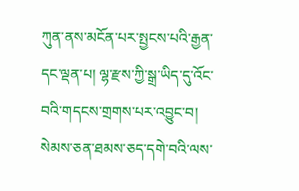ཀུན་ནས་མངོན་པར་སྤྱངས་པའི་རྒྱན་དང་ལྡན་པ། ལྷ་རྫས་ཀྱི་སྒྲ་ཡིད་དུ་འོང་བའི་གདངས་གྲགས་པར་འབྱུང་བ། སེམས་ཅན་ཐམས་ཅད་དགེ་བའི་ལས་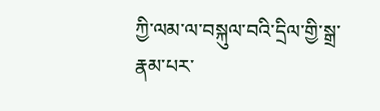ཀྱི་ལམ་ལ་བསྐུལ་བའི་དྲིལ་གྱི་སྒྲ་རྣམ་པར་